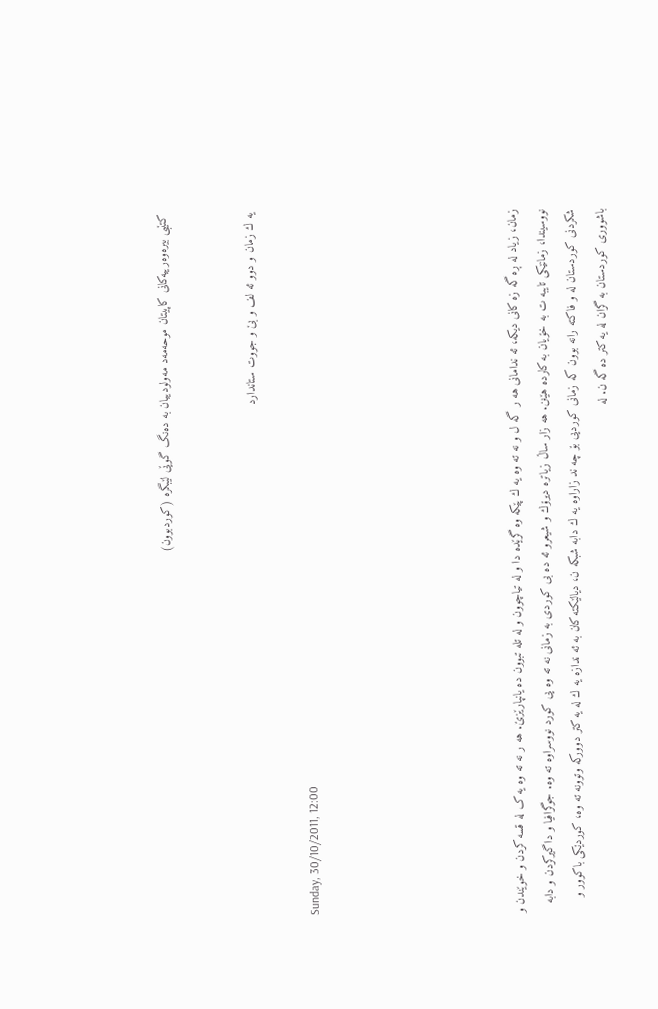کتێبی بیرەوەرییەکانی کاپیتان موحەمەد مەولودییان بە دەنگ گوێی لێبگرە (کوردبوون)


یه ك زمان و دوو ئه لف و بێ و جووت ستاندارد

Sunday, 30/10/2011, 12:00






زمان، زیاد له ڕه گه زه کانی دیکه، ئه ندامانی هه ر گه ل و نه ته وه یه ك پێکه وه گرێده دا و له تیاچوون و له تله تبوون ده یانپارێزێ. هه ر نه ته وه یه ک له قسه کردن و خوێندن و نووسیندا، زمانێکی تایبه ت به خۆیان به کارده هێنن. هه زار ساڵ زیاتره دیرۆك و شیعرو ئه ده بی کوردی به زمانی نه ته وه یی کورد نووسراوه ته وه. جوگرافیا و داگیرکردن و دابه شکردنی کوردستان له و فاکته رانه بوون که زمانی کوردیی بۆ چه ند زاراوه یه ك دابه شبکه ن، دیالێکته کان به ئه ندازه یه ك له یه کتر دوورکه وتوونه ته وه، کوردێکی باکوور و باشووری کوردستان به گران له یه کتر ده گه ن. له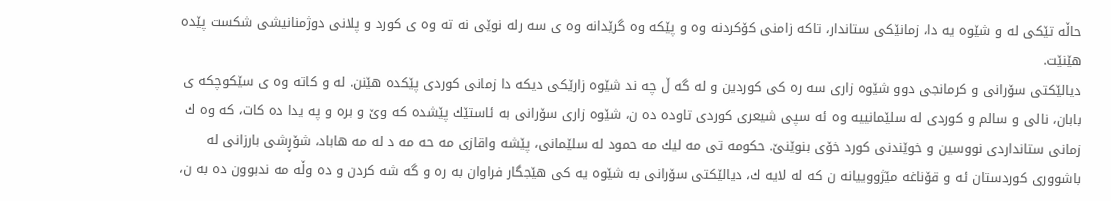حاڵه تێکی له و شێوه یه دا، زمانێکی ستاندار، تاکه زامنی کۆکردنه وه و پێکه وه گرێدانه وه ی سه رله نوێی نه ته وه ی کورد و پلانی دوژمنانیشی شکست پێده هێنێت.
دیالێکتی سۆرانی و کرمانجی دوو شێوه زاری سه ره کی کوردین و له گه ڵ چه ند شێوه زارێکی دیکه دا زمانی کوردی پێکده هێنن. له و کاته وه ی سێکوچکه ی بابان، نالی و سالم و کوردی له سلێمانییه وه ئه سپی شیعری کوردی تاوده ده ن، شێوه زاری سۆرانی به ئاستێك پێشده که وێ و بره و په یدا ده کات، که وه ك زمانی ستانداردی نووسین و خوێندنی کورد خۆی بنوێنێ. حکومه تی مه لیك مه حمود له سلێمانی، پێشه واقازی مه حه مه د له مه هاباد، شۆڕشی بارزانی له باشووری کوردستان ئه و قۆناغه مێژووییانه ن که له لایه ك، دیالێکتی سۆرانی به شێوه یه کی هێجگار فراوان به ره و گه شه کردن و ده وڵه مه ندبوون ده به ن،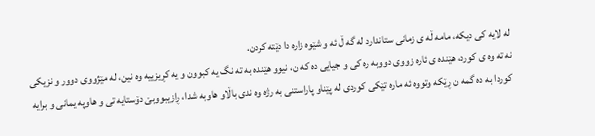له لایه کی دیکه، مامه ڵه ی زمانی ستاندارد له گه ڵ ئه و شێوه زاره دا دێته کردن.
نه ته وه ی کورد، هێنده ی ئاره زووی دووبه ره کی و جیایی ده که ن، نیوو هێنده به ته نگ یه کبوون و یه کڕیزییه وه نین، له مێژووی دوور و نزیکی کوردا به ده گمه ن ڕێکه وتووه ئه ماره تێکی کوردی له پێناو پاراستنی به رژه وه ندی باڵاو هاوبه شدا، ڕازیبووبێ دۆستایه تی و هاوپه یمانی و برایه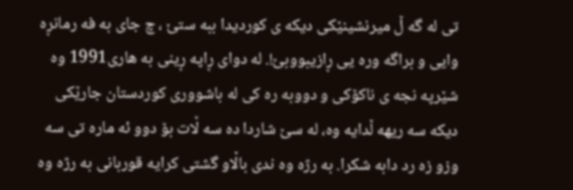تی له گه ڵ میرنشینێکی دیکه ی کوردیدا ببه ستێ ، چ جای به فه رمانڕه وایی و براگه وره یی ڕازیبووبێ!. له دوای ڕاپه ڕینی به هاری1991 وه شێرپه نجه ی ناکۆکی و دووبه ره کی له باشووری کوردستان جارێکی دیکه سه ریهه ڵدایه وه، له سێ شاردا ده سه ڵات بۆ دوو ئه ماره تی سه وزو زه رد دابه شکرا. به رژه وه ندی باڵاو گشتی کرایه قوربانی به رژه وه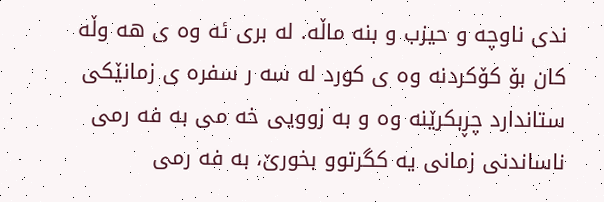ندی ناوچه و حیزب و بنه ماڵه. له بری ئه وه ی هه وڵه کان بۆ کۆکردنه وه ی کورد له سه ر سفره ی زمانێکی ستاندارد چڕبکرێنه وه و به زوویی خه می به فه رمی ناساندنی زمانی یه کگرتوو بخورێ، به فه رمی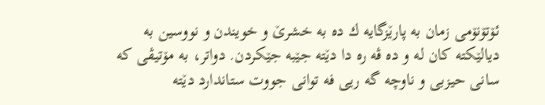ئۆتۆنۆمی زمان به پارێزگایه ك ده به خشرێ و خویندن و نووسین به دیالێکته کان له و ده ڤه ره دا دێته جێبه جێکردن. دواتر، به مۆتیڤی که سانی حیزبی و ناوچه گه ریی فه توانی جووت ستاندارد دێته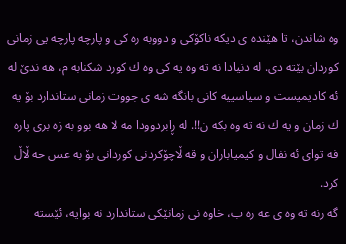وه شاندن، تا هێنده ی دیکه ناکۆکی و دووبه ره کی و پارچه پارچه یی زمانی کوردان بێته دی. له دنیادا نه ته وه یه كی وه ك کورد شكنابه م، هه ندێ له ئه کادیمیست و سیاسییه کانی بانگه شه ی جووت زمانی ستاندارد بۆ یه ك زمان و یه ك نه ته وه بکه ن!!. له ڕابردوودا مه لا هه بوو به زه بری پاره فه توای ئه نفال و کیمیاباران و قه ڵاچۆکردنی کوردانی بۆ به عس حه ڵاڵ کرد.
گه رنه ته وه ی عه ره ب، خاوه نی زمانێکی ستاندارد نه بوایه، ئێسته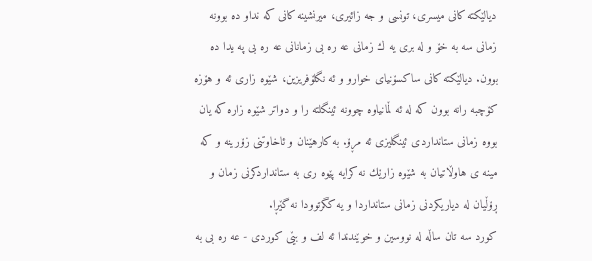دیالێکته کانی میسری، تونسی و جه زائیری، میرنشینه کانی که نداو ده بوونه زمانی سه به خۆ و له بری یه ك زمانی عه ره بی زمانانی عه ره بی په یدا ده بوون. دیالێکته کانی ساکسۆنیای خوارو و ئه نگلۆفریزین، شێوه زاری ئه و هۆزه کۆچبه رانه بوون که له ئه ڵمانیاوه چوونه ئینگلته را و دواتر شێوه زاره که یان بووه زمانی ستانداردی ئینگلیزی ئه مڕۆ. به کارهێنان و ئاخاوتنی زۆرینه و که مینه ی هاوڵاتیان به شێوه زارێك نه کرایه پێوه ری به ستانداردکرنی زمان و ڕۆڵیان له دیاریکردنی زمانی ستانداردا و یه کگرتوودا نه گێڕا.
کورد سه تان ساڵه له نووسین و خوێندندا ئه لف و بێی کوردی - عه ره بی به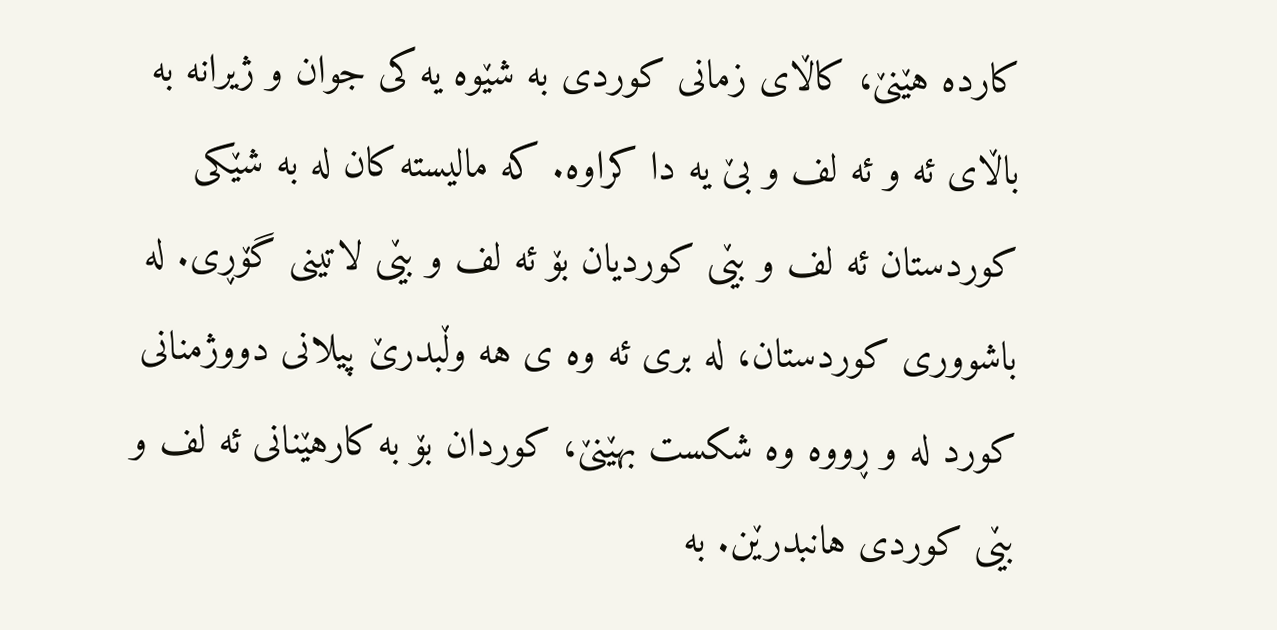کارده هێنێ، کاڵای زمانی کوردی به شێوه یه کی جوان و ژیرانه به باڵای ئه و ئه لف و بێ یه دا کراوه. که مالیسته کان له به شێکی کوردستان ئه لف و بێی کوردیان بۆ ئه لف و بێی لاتینی گۆڕی. له باشووری کوردستان، له بری ئه وه ی هه وڵبدرێ پیلانی دووژمنانی کورد له و ڕووه وه شکست بهێنێ، کوردان بۆ به کارهێنانی ئه لف و بێی کوردی هانبدرێن. به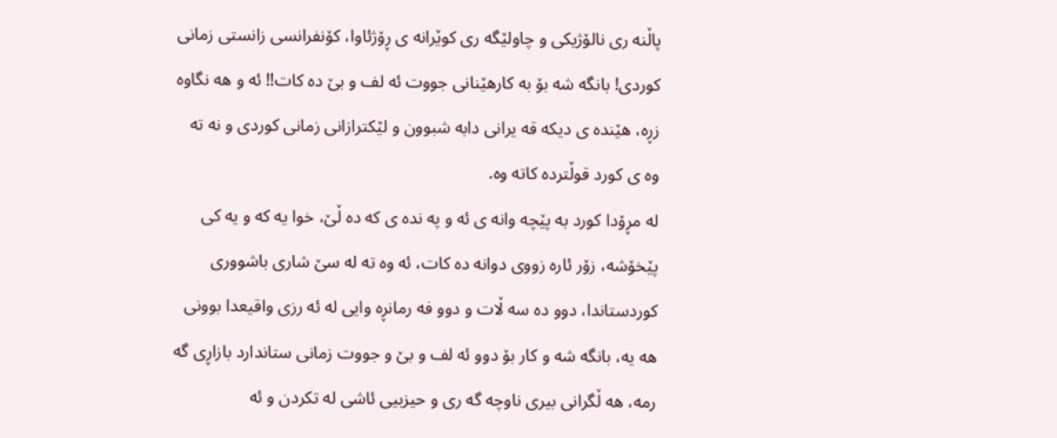پاڵنه ری نالۆژیکی و چاولێگه ری کوێرانه ی ڕۆژئاوا، کۆنفرانسی زانستی زمانی کوردی! بانگه شه بۆ به کارهێنانی جووت ئه لف و بێ ده کات!! ئه و هه نگاوه زڕه، هێنده ی دیکه قه یرانی دابه شبوون و لێکترازانی زمانی کوردی و نه ته وه ی کورد قوڵترده کاته وه.
له مڕۆدا کورد به پێچه وانه ی ئه و په نده ی که ده ڵێ، خوا یه که و یه کی پێخۆشه، زۆر ئاره زووی دوانه ده کات، ئه وه ته له سێ شاری باشووری کوردستاندا، دوو ده سه ڵات و دوو فه رمانڕه وایی له ئه رزی واقیعدا بوونی هه یه، بانگه شه و کار بۆ دوو ئه لف و بێ و جووت زمانی ستاندارد بازاڕی گه رمه، هه ڵگرانی بیری ناوچه گه ری و حیزبیی ئاشی له تکردن و ئه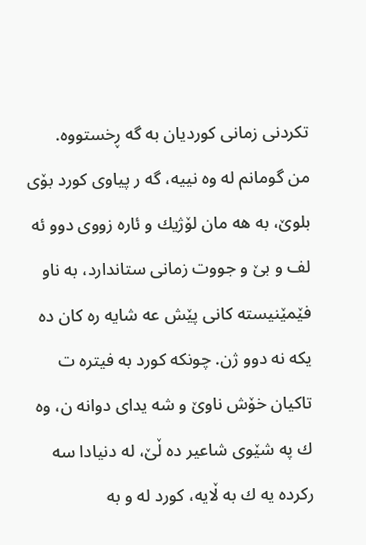تکردنی زمانی کوردیان به گه ڕخستووه.
من گومانم له وه نییه، گه ر پیاوی کورد بۆی بلوێ، به هه مان لۆژیك و ئاره زووی دوو ئه لف و بێ و جووت زمانی ستاندارد، به ناو فێمێنیسته کانی پێش عه شایه ره کان ده یکه نه دوو ژن. چونکه کورد به فیتره ت تاکیان خۆش ناوێ و شه یدای دوانه ن، وه ك په شێوی شاعیر ده ڵێ، له دنیادا سه رکرده یه ك به ڵایه، کورد له و به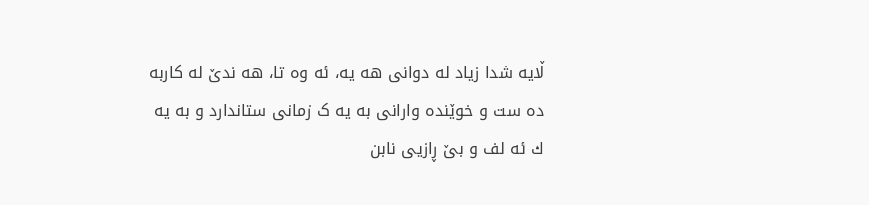ڵایه شدا زیاد له دوانی هه یه، ئه وه تا، هه ندێ له کاربه ده ست و خوێنده وارانی به یه ک زمانی ستاندارد و به یه ك ئه لف و بێ ڕازیی نابن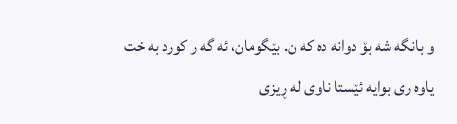و بانگه شه بۆ دوانه ده که ن. بێگومان، ئه گه ر کورد به خت یاوه ری بوایه ئێستا ناوی له ڕیزی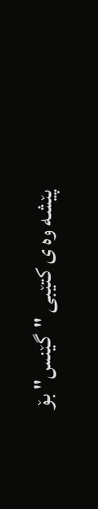پێشه وه ی کتێبی "گێنس" بۆ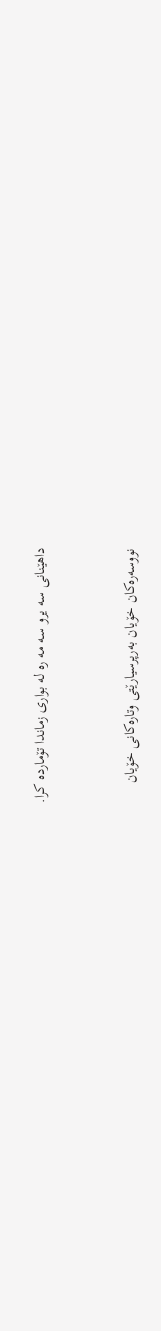داهێنانی سه یرو سه مه ره له بواری زماندا تۆمارده کرا.


نووسەرەکان خۆیان بەرپرسیارێتی وتارەکانی خۆیان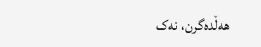هەڵدەگرن، نەک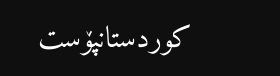کوردستانپۆست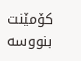کۆمێنت بنووسە